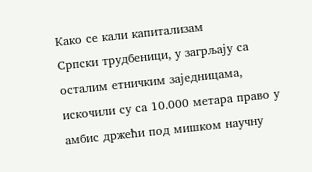Како се кали капитализам
Српски трудбеници, у загрљају са осталим етничким заједницама, искочили су са 10.000 метара право у амбис држећи под мишком научну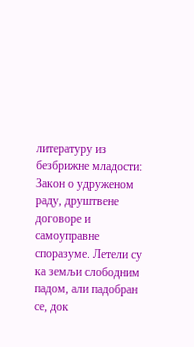литературу из безбрижне младости: Закон о удруженом раду, друштвене договоре и самоуправне споразуме. Летели су ка земљи слободним падом, али падобран се, док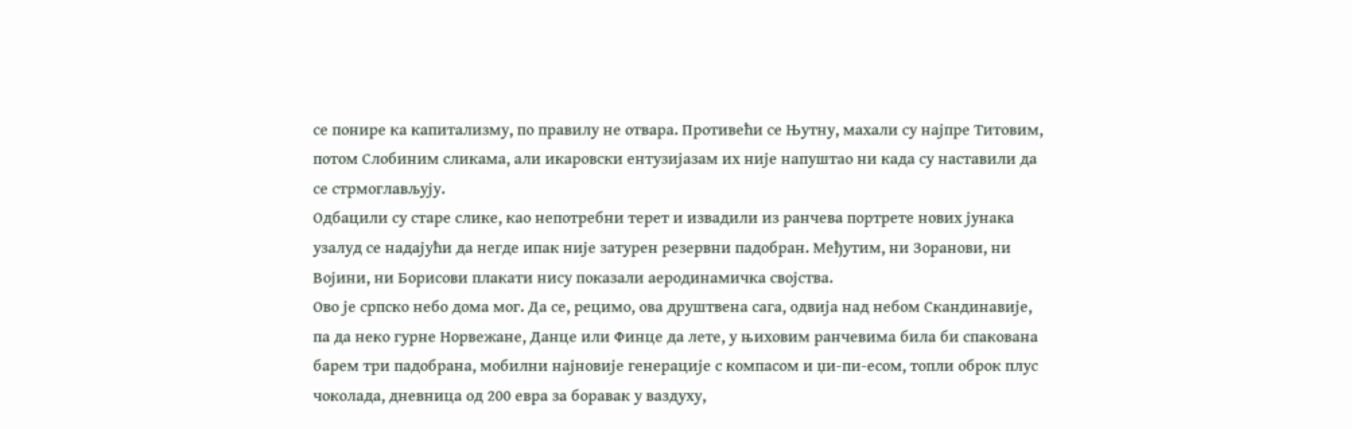се понире ка капитализму, по правилу не отвара. Противећи се Њутну, махали су најпре Титовим, потом Слобиним сликама, али икаровски ентузијазам их није напуштао ни када су наставили да се стрмоглављују.
Одбацили су старе слике, као непотребни терет и извадили из ранчева портрете нових јунака узалуд се надајући да негде ипак није затурен резервни падобран. Међутим, ни Зоранови, ни Војини, ни Борисови плакати нису показали аеродинамичка својства.
Ово је српско небо дома мог. Да се, рецимо, ова друштвена сага, одвија над небом Скандинавије, па да неко гурне Норвежане, Данце или Финце да лете, у њиховим ранчевима била би спакована барем три падобрана, мобилни најновије генерације с компасом и џи-пи-есом, топли оброк плус чоколада, дневница од 200 евра за боравак у ваздуху,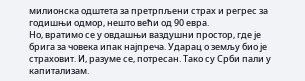милионска одштета за претрпљени страх и регрес за годишњи одмор, нешто већи од 90 евра.
Но, вратимо се у овдашњи ваздушни простор, где је брига за човека ипак најпреча. Ударац о земљу био је страховит. И, разуме се, потресан. Тако су Срби пали у капитализам.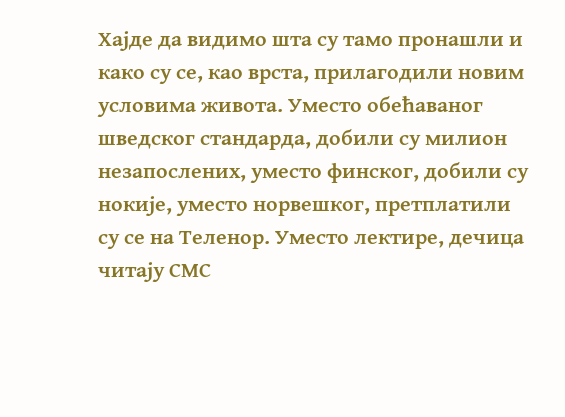Хајде да видимо шта су тамо пронашли и како су се, као врста, прилагодили новим условима живота. Уместо обећаваног шведског стандарда, добили су милион незапослених, уместо финског, добили су нокије, уместо норвешког, претплатили су се на Теленор. Уместо лектире, дечица читају СМС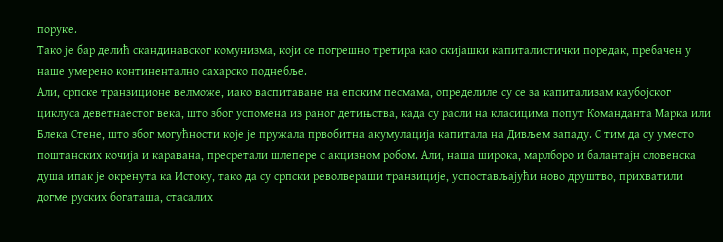поруке.
Тако је бар делић скандинавског комунизма, који се погрешно третира као скијашки капиталистички поредак, пребачен у наше умерено континентално сахарско поднебље.
Али, српске транзиционе велможе, иако васпитаване на епским песмама, определиле су се за капитализам каубојског циклуса деветнаестог века, што због успомена из раног детињства, када су расли на класицима попут Команданта Марка или Блека Стене, што због могућности које је пружала првобитна акумулација капитала на Дивљем западу. С тим да су уместо поштанских кочија и каравана, пресретали шлепере с акцизном робом. Али, наша широка, марлборо и балантајн словенска душа ипак је окренута ка Истоку, тако да су српски револвераши транзиције, успостављајући ново друштво, прихватили догме руских богаташа, стасалих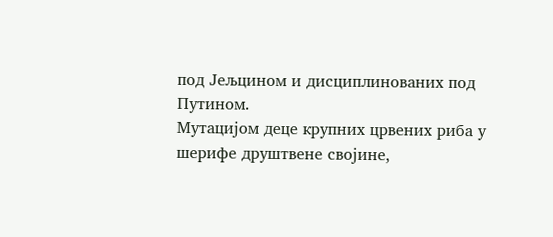под Јељцином и дисциплинованих под Путином.
Мутацијом деце крупних црвених риба у шерифе друштвене својине,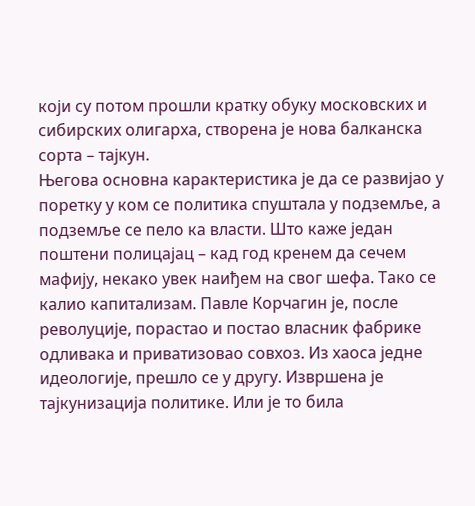који су потом прошли кратку обуку московских и сибирских олигарха, створена је нова балканска сорта – тајкун.
Његова основна карактеристика је да се развијао у поретку у ком се политика спуштала у подземље, а подземље се пело ка власти. Што каже један поштени полицајац – кад год кренем да сечем мафију, некако увек наиђем на свог шефа. Тако се калио капитализам. Павле Корчагин је, после револуције, порастао и постао власник фабрике одливака и приватизовао совхоз. Из хаоса једне идеологије, прешло се у другу. Извршена је тајкунизација политике. Или је то била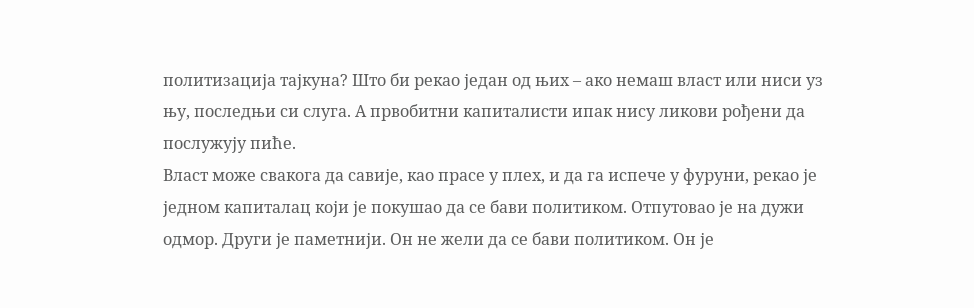политизација тајкуна? Што би рекао један од њих – ако немаш власт или ниси уз њу, последњи си слуга. А првобитни капиталисти ипак нису ликови рођени да послужују пиће.
Власт може свакога да савије, као прасе у плех, и да га испече у фуруни, рекао је једном капиталац који је покушао да се бави политиком. Отпутовао је на дужи одмор. Други је паметнији. Он не жели да се бави политиком. Он је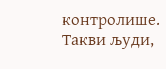контролише. Такви људи,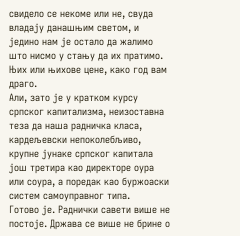свидело се некоме или не, свуда владају данашњим светом, и једино нам је остало да жалимо што нисмо у стању да их пратимо. Њих или њихове цене, како год вам драго.
Али, зато је у кратком курсу српског капитализма, неизоставна теза да наша радничка класа, кардељевски непоколебљиво, крупне јунаке српског капитала још третира као директоре оура или соура, а поредак као буржоаски систем самоуправног типа.
Готово је. Раднички савети више не постоје. Држава се више не брине о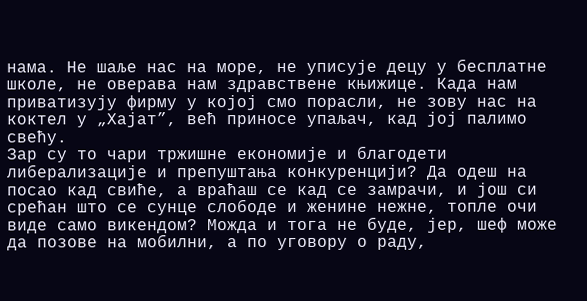нама. Не шаље нас на море, не уписује децу у бесплатне школе, не оверава нам здравствене књижице. Када нам приватизују фирму у којој смо порасли, не зову нас на коктел у „Хајат”, већ приносе упаљач, кад јој палимо свећу.
Зар су то чари тржишне економије и благодети либерализације и препуштања конкуренцији? Да одеш на посао кад свиће, а враћаш се кад се замрачи, и још си срећан што се сунце слободе и женине нежне, топле очи виде само викендом? Можда и тога не буде, јер, шеф може да позове на мобилни, а по уговору о раду,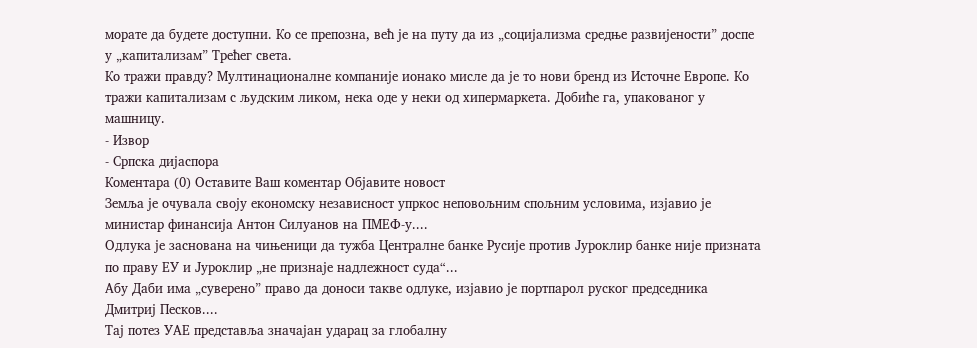морате да будете доступни. Ко се препозна, већ је на путу да из „социјализма средње развијености” доспе у „капитализам” Трећег света.
Ко тражи правду? Мултинационалне компаније ионако мисле да је то нови бренд из Источне Европе. Ко тражи капитализам с људским ликом, нека оде у неки од хипермаркета. Добиће га, упакованог у машницу.
- Извор
- Српска дијаспора
Коментара (0) Оставите Ваш коментар Објавите новост
Земља је очувала своју економску независност упркос неповољним спољним условима, изјавио је министар финансија Антон Силуанов на ПМЕФ-у....
Одлука је заснована на чињеници да тужба Централне банке Русије против Јуроклир банке није призната по праву ЕУ и Јуроклир „не признаје надлежност суда“...
Абу Даби има „суверено” право да доноси такве одлуке, изјавио је портпарол руског председника Дмитриј Песков....
Тај потез УАЕ представља значајан ударац за глобалну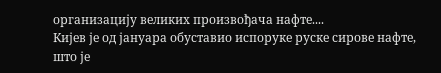организацију великих произвођача нафте....
Кијев је од јануара обуставио испоруке руске сирове нафте, што је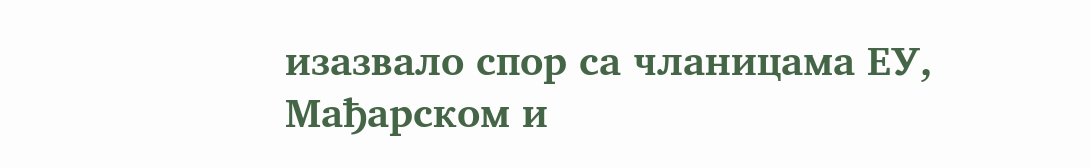изазвало спор са чланицама ЕУ, Мађарском и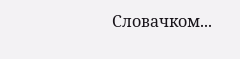Словачком...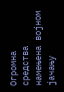Огромна средства намењена војном јачању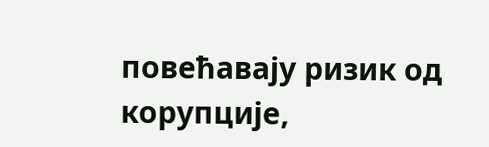повећавају ризик од корупције,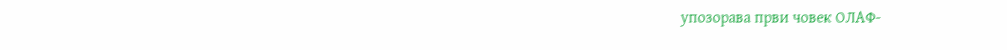упозорава први човек ОЛАФ-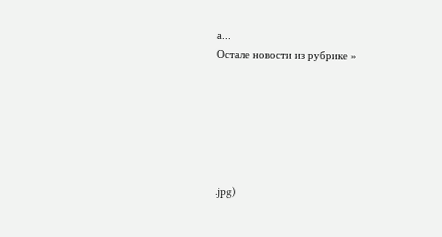а...
Остале новости из рубрике »






.jpg)